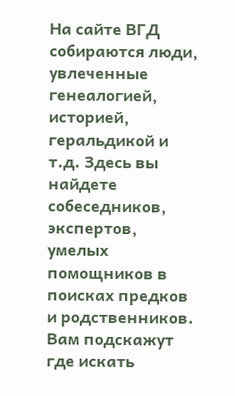На сайте ВГД собираются люди, увлеченные генеалогией, историей, геральдикой и т.д. Здесь вы найдете собеседников, экспертов, умелых помощников в поисках предков и родственников. Вам подскажут где искать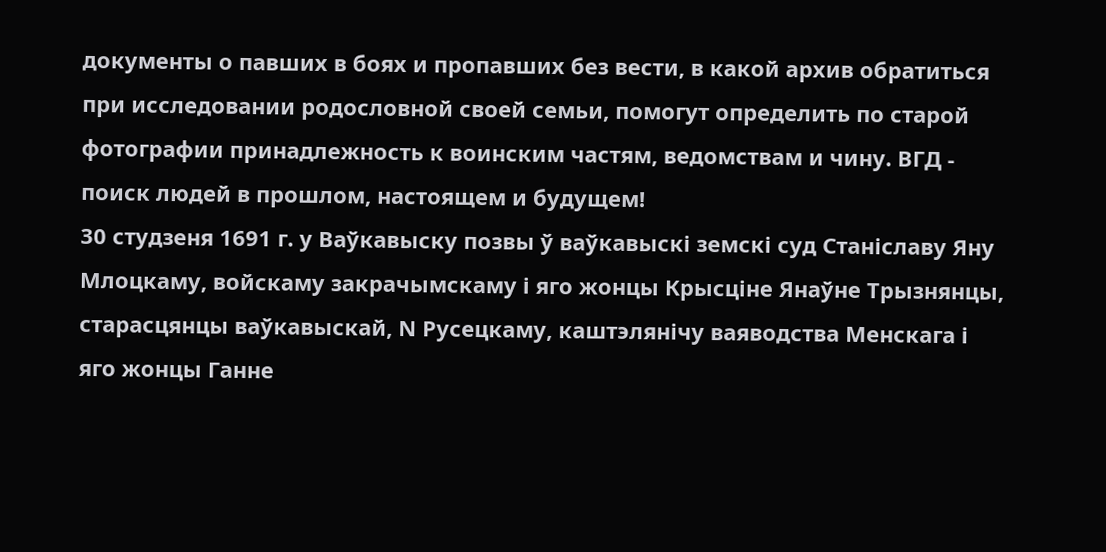документы о павших в боях и пропавших без вести, в какой архив обратиться при исследовании родословной своей семьи, помогут определить по старой фотографии принадлежность к воинским частям, ведомствам и чину. ВГД - поиск людей в прошлом, настоящем и будущем!
30 студзеня 1691 г. у Ваўкавыску позвы ў ваўкавыскі земскі суд Станіславу Яну Млоцкаму, войскаму закрачымскаму i яго жонцы Крысціне Янаўне Трызнянцы, старасцянцы ваўкавыскай, N Русецкаму, каштэлянічу ваяводства Менскага i яго жонцы Ганне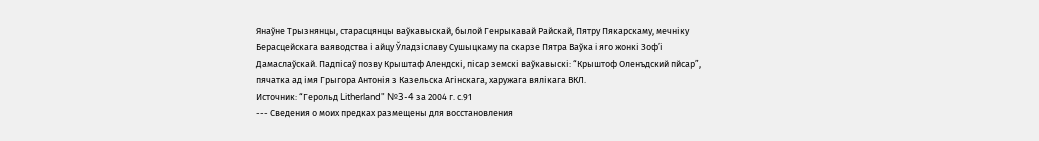Янаўне Трызнянцы, старасцянцы ваўкавыскай, былой Генрыкавай Райскай, Пятру Пякарскаму, мечніку Берасцейскага ваяводства і айцу Ўладзіславу Сушыцкаму па скарзе Пятра Ваўка i яго жонкі Зоф’і Дамаслаўскай. Падпісаў позву Крыштаф Алендскі, пісар земскі ваўкавыскі: “Крыштоф Оленъдский пйсар”, пячатка ад імя Грыгора Антонія з Казельска Агінскага, харужага вялікага ВКЛ.
Источник: “Герольд Litherland" №3-4 за 2004 г. с.91
--- Сведения о моих предках размещены для восстановления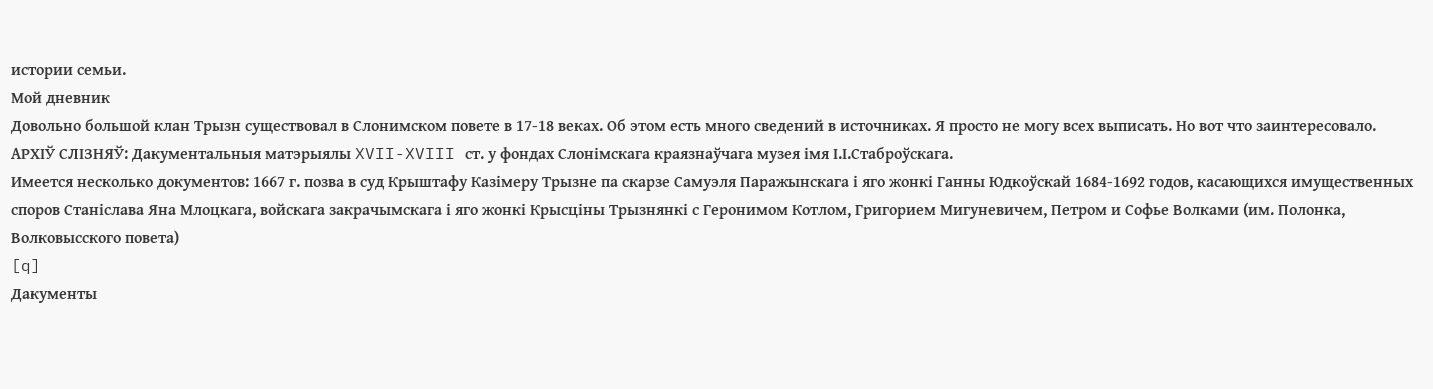истории семьи.
Мой дневник
Довольно большой клан Трызн существовал в Слонимском повете в 17-18 веках. Об этом есть много сведений в источниках. Я просто не могу всех выписать. Но вот что заинтересовало. АРХІЎ СЛІЗНЯЎ: Дакументальныя матэрыялы XVII-XVIII ст. у фондах Слонімскага краязнаўчага музея імя І.І.Стаброўскага.
Имеется несколько документов: 1667 г. позва в суд Крыштафу Казімеру Трызне па скарзе Самуэля Паражынскага і яго жонкі Ганны Юдкоўскай 1684-1692 годов, касающихся имущественных споров Станіслава Яна Млоцкага, войскага закрачымскага і яго жонкi Крысціны Трызнянкi с Геронимом Котлом, Григорием Мигуневичем, Петром и Софье Волками (им. Полонка, Волковысского повета)
[q]
Дакументы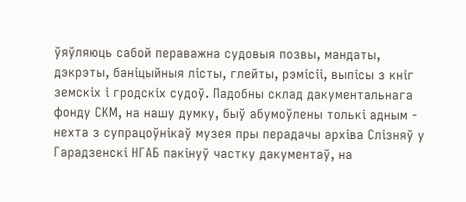ўяўляюць сабой пераважна судовыя позвы, мандаты, дэкрэты, баніцыйныя лісты, глейты, рэмісіі, выпісы з кніг земскіх і гродскіх судоў. Падобны склад дакументальнага фонду СКМ, на нашу думку, быў абумоўлены толькі адным - нехта з супрацоўнікаў музея пры перадачы архіва Слізняў у Гарадзенскі НГАБ пакінуў частку дакументаў, на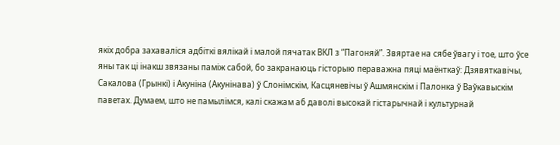якіх добра захаваліся адбіткі вялікай і малой пячатак ВКЛ з “Пагоняй”. Звяртае на сябе ўвагу і тое, што ўсе яны так ці інакш звязаны паміж сабой, бо закранаюць гісторыю пераважна пяці маёнткаў: Дзявяткавічы, Сакалова (Грынкі) і Акуніна (Акунінава) ў Слонімскім, Касцяневічы ў Ашмянскім і Палонка ў Ваўкавыскім паветах. Думаем, што не памылімся, калі скажам аб даволі высокай гістарычнай і культурнай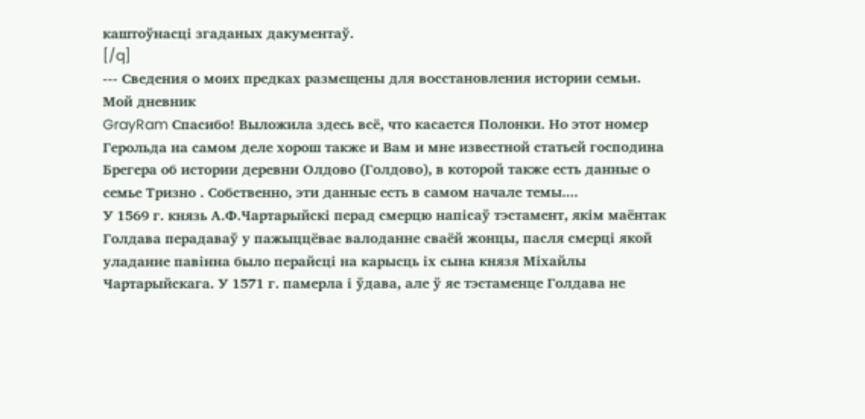каштоўнасці згаданых дакументаў.
[/q]
--- Сведения о моих предках размещены для восстановления истории семьи.
Мой дневник
GrayRam Спасибо! Выложила здесь всё, что касается Полонки. Но этот номер Герольда на самом деле хорош также и Вам и мне известной статьей господина Брегера об истории деревни Олдово (Голдово), в которой также есть данные о семье Тризно . Собственно, эти данные есть в самом начале темы....
У 1569 г. князь А.Ф.Чартарыйскі перад смерцю напісаў тэстамент, якім маёнтак Голдава перадаваў у пажыццёвае валоданне сваёй жонцы, пасля смерці якой уладанне павінна было перайсці на карысць іх сына князя Міхайлы Чартарыйскага. У 1571 г. памерла і ўдава, але ў яе тэстаменце Голдава не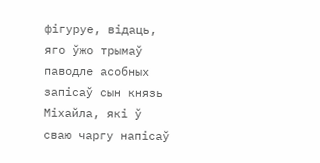фігуруе, відаць, яго ўжо трымаў паводле асобных запісаў сын князь Міхайла, які ў сваю чаргу напісаў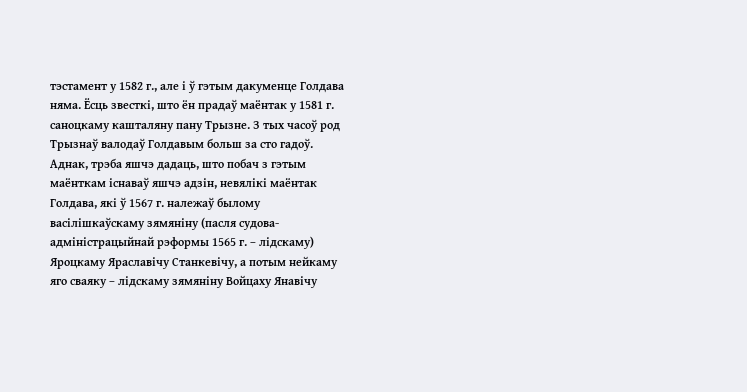тэстамент у 1582 г., але і ў гэтым дакуменце Голдава няма. Ёсць звесткі, што ён прадаў маёнтак у 1581 г. саноцкаму кашталяну пану Трызне. З тых часоў род Трызнаў валодаў Голдавым больш за сто гадоў. Аднак, трэба яшчэ дадаць, што побач з гэтым маёнткам існаваў яшчэ адзін, невялікі маёнтак Голдава, які ў 1567 г. належаў былому васілішкаўскаму зямяніну (пасля судова-адміністрацыйнай рэформы 1565 г. – лідскаму) Яроцкаму Яраславічу Станкевічу, а потым нейкаму яго сваяку – лідскаму зямяніну Войцаху Янавічу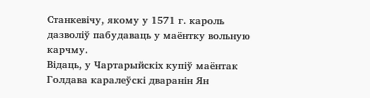Станкевічу, якому у 1571 г. кароль дазволіў пабудаваць у маёнтку вольную карчму.
Відаць, у Чартарыйскіх купіў маёнтак Голдава каралеўскі дваранін Ян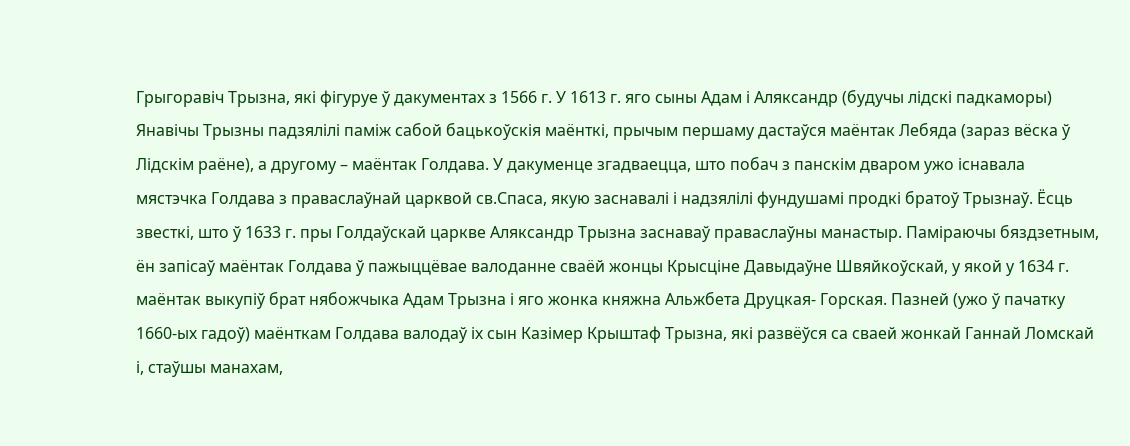Грыгоравіч Трызна, які фігуруе ў дакументах з 1566 г. У 1613 г. яго сыны Адам і Аляксандр (будучы лідскі падкаморы) Янавічы Трызны падзялілі паміж сабой бацькоўскія маёнткі, прычым першаму дастаўся маёнтак Лебяда (зараз вёска ў Лідскім раёне), а другому – маёнтак Голдава. У дакуменце згадваецца, што побач з панскім дваром ужо існавала мястэчка Голдава з праваслаўнай царквой св.Спаса, якую заснавалі і надзялілі фундушамі продкі братоў Трызнаў. Ёсць звесткі, што ў 1633 г. пры Голдаўскай царкве Аляксандр Трызна заснаваў праваслаўны манастыр. Паміраючы бяздзетным, ён запісаў маёнтак Голдава ў пажыццёвае валоданне сваёй жонцы Крысціне Давыдаўне Швяйкоўскай, у якой у 1634 г. маёнтак выкупіў брат нябожчыка Адам Трызна і яго жонка княжна Альжбета Друцкая- Горская. Пазней (ужо ў пачатку 1660-ых гадоў) маёнткам Голдава валодаў іх сын Казімер Крыштаф Трызна, які развёўся са сваей жонкай Ганнай Ломскай і, стаўшы манахам,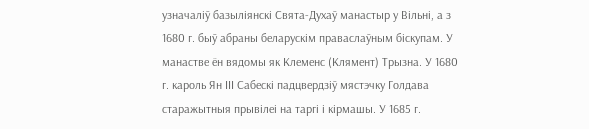узначаліў базыліянскі Свята-Духаў манастыр у Вільні, а з 1680 г. быў абраны беларускім праваслаўным біскупам. У манастве ён вядомы як Клеменс (Клямент) Трызна. У 1680 г. кароль Ян ІІІ Сабескі падцвердзіў мястэчку Голдава старажытныя прывілеі на таргі і кірмашы. У 1685 г.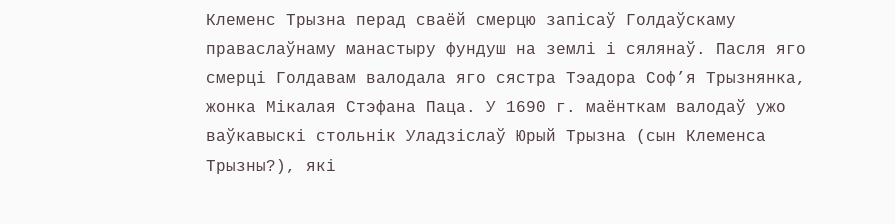Клеменс Трызна перад сваёй смерцю запісаў Голдаўскаму праваслаўнаму манастыру фундуш на землі і сялянаў. Пасля яго смерці Голдавам валодала яго сястра Тэадора Соф’я Трызнянка, жонка Мікалая Стэфана Паца. У 1690 г. маёнткам валодаў ужо ваўкавыскі стольнік Уладзіслаў Юрый Трызна (сын Клеменса Трызны?), які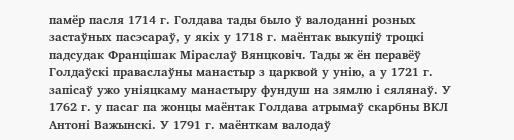памёр пасля 1714 г. Голдава тады было ў валоданні розных застаўных пасэсараў, у якіх у 1718 г. маёнтак выкупіў троцкі падсудак Францішак Міраслаў Вянцковіч. Тады ж ён перавёў Голдаўскі праваслаўны манастыр з царквой у унію, а у 1721 г. запісаў ужо уніяцкаму манастыру фундуш на зямлю і сялянаў. У 1762 г. у пасаг па жонцы маёнтак Голдава атрымаў скарбны ВКЛ Антоні Важынскі. У 1791 г. маёнткам валодаў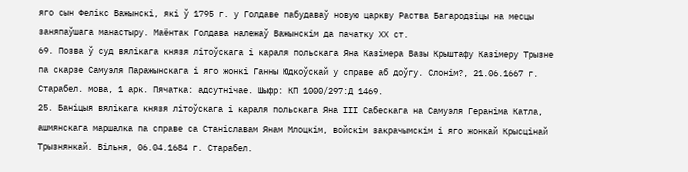яго сын Фелікс Важынскі, які ў 1795 г. у Голдаве пабудаваў новую царкву Раства Багародзіцы на месцы заняпаўшага манастыру. Маёнтак Голдава належаў Важынскім да пачатку ХХ ст.
69. Позва ў суд вялікага князя літоўскага і караля польскага Яна Казімера Вазы Крыштафу Казімеру Трызне па скарзе Самуэля Паражынскага і яго жонкі Ганны Юдкоўскай у справе аб доўгу. Слонім?, 21.06.1667 г. Старабел. мова, 1 арк. Пячатка: адсутнічае. Шыфр: КП 1000/297:Д 1469.
25. Баніцыя вялікага князя літоўскага і караля польскага Яна ІІІ Сабескага на Самуэля Гераніма Катла, ашмянскага маршалка па справе са Станіславам Янам Млоцкім, войскім закрачымскім і яго жонкай Крысцінай Трызнянкай. Вільня, 06.04.1684 г. Старабел.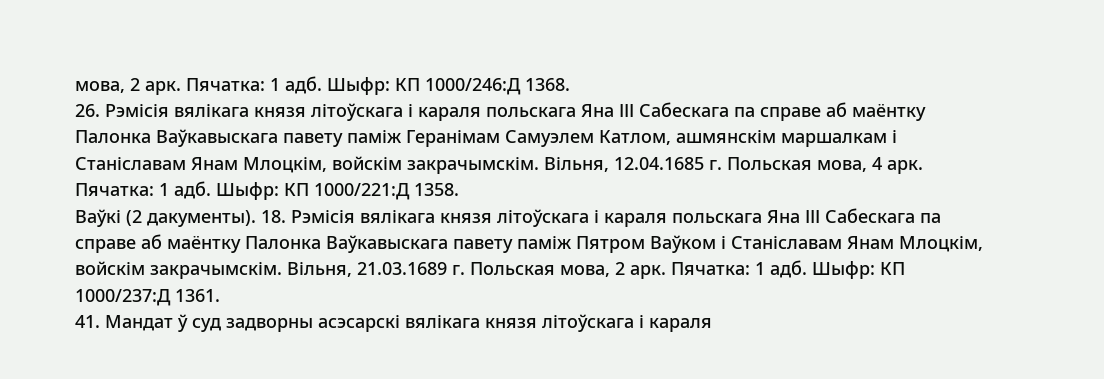мова, 2 арк. Пячатка: 1 адб. Шыфр: КП 1000/246:Д 1368.
26. Рэмісія вялікага князя літоўскага і караля польскага Яна ІІІ Сабескага па справе аб маёнтку Палонка Ваўкавыскага павету паміж Геранімам Самуэлем Катлом, ашмянскім маршалкам і Станіславам Янам Млоцкім, войскім закрачымскім. Вільня, 12.04.1685 г. Польская мова, 4 арк. Пячатка: 1 адб. Шыфр: КП 1000/221:Д 1358.
Ваўкі (2 дакументы). 18. Рэмісія вялікага князя літоўскага і караля польскага Яна ІІІ Сабескага па справе аб маёнтку Палонка Ваўкавыскага павету паміж Пятром Ваўком і Станіславам Янам Млоцкім, войскім закрачымскім. Вільня, 21.03.1689 г. Польская мова, 2 арк. Пячатка: 1 адб. Шыфр: КП 1000/237:Д 1361.
41. Мандат ў суд задворны асэсарскі вялікага князя літоўскага і караля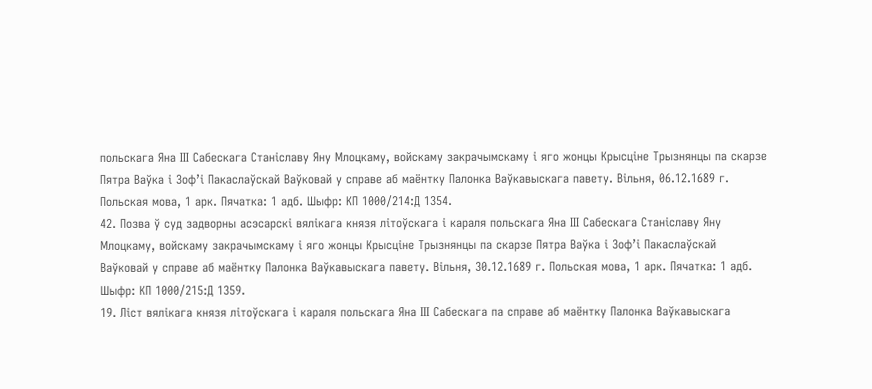польскага Яна ІІІ Сабескага Станіславу Яну Млоцкаму, войскаму закрачымскаму і яго жонцы Крысціне Трызнянцы па скарзе Пятра Ваўка і Зоф’і Пакаслаўскай Ваўковай у справе аб маёнтку Палонка Ваўкавыскага павету. Вільня, 06.12.1689 г. Польская мова, 1 арк. Пячатка: 1 адб. Шыфр: КП 1000/214:Д 1354.
42. Позва ў суд задворны асэсарскі вялікага князя літоўскага і караля польскага Яна ІІІ Сабескага Станіславу Яну Млоцкаму, войскаму закрачымскаму і яго жонцы Крысціне Трызнянцы па скарзе Пятра Ваўка і Зоф’і Пакаслаўскай Ваўковай у справе аб маёнтку Палонка Ваўкавыскага павету. Вільня, 30.12.1689 г. Польская мова, 1 арк. Пячатка: 1 адб. Шыфр: КП 1000/215:Д 1359.
19. Ліст вялікага князя літоўскага і караля польскага Яна ІІІ Сабескага па справе аб маёнтку Палонка Ваўкавыскага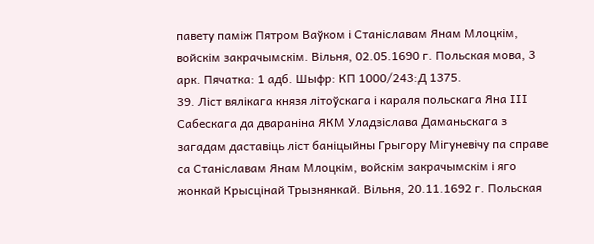павету паміж Пятром Ваўком і Станіславам Янам Млоцкім, войскім закрачымскім. Вільня, 02.05.1690 г. Польская мова, 3 арк. Пячатка: 1 адб. Шыфр: КП 1000/243:Д 1375.
39. Ліст вялікага князя літоўскага і караля польскага Яна ІІІ Сабескага да двараніна ЯКМ Уладзіслава Даманьскага з загадам даставіць ліст баніцыйны Грыгору Мігуневічу па справе са Станіславам Янам Млоцкім, войскім закрачымскім і яго жонкай Крысцінай Трызнянкай. Вільня, 20.11.1692 г. Польская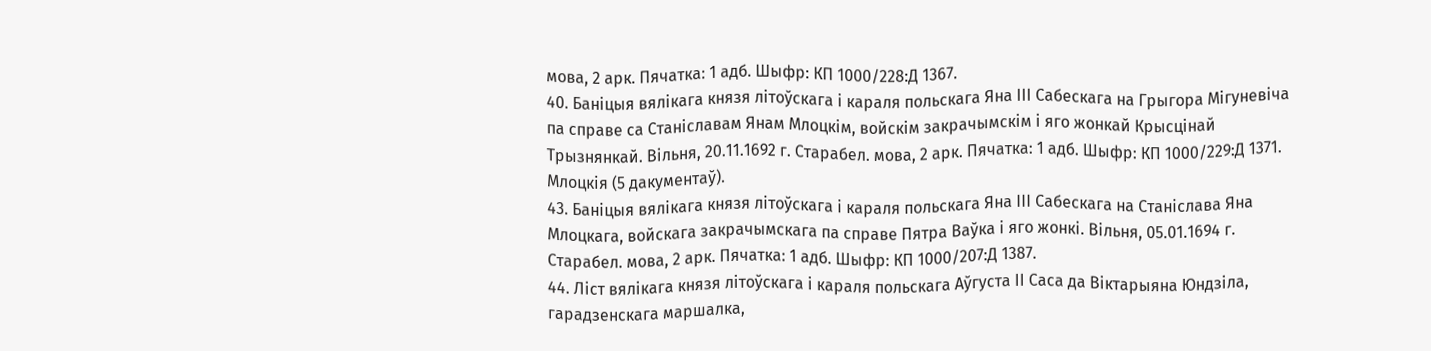мова, 2 арк. Пячатка: 1 адб. Шыфр: КП 1000/228:Д 1367.
40. Баніцыя вялікага князя літоўскага і караля польскага Яна ІІІ Сабескага на Грыгора Мігуневіча па справе са Станіславам Янам Млоцкім, войскім закрачымскім і яго жонкай Крысцінай Трызнянкай. Вільня, 20.11.1692 г. Старабел. мова, 2 арк. Пячатка: 1 адб. Шыфр: КП 1000/229:Д 1371. Млоцкія (5 дакументаў).
43. Баніцыя вялікага князя літоўскага і караля польскага Яна ІІІ Сабескага на Станіслава Яна Млоцкага, войскага закрачымскага па справе Пятра Ваўка і яго жонкі. Вільня, 05.01.1694 г. Старабел. мова, 2 арк. Пячатка: 1 адб. Шыфр: КП 1000/207:Д 1387.
44. Ліст вялікага князя літоўскага і караля польскага Аўгуста ІІ Саса да Віктарыяна Юндзіла, гарадзенскага маршалка,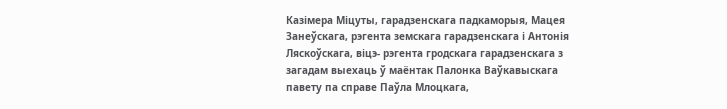Казімера Міцуты, гарадзенскага падкаморыя, Мацея Занеўскага, рэгента земскага гарадзенскага і Антонія Ляскоўскага, віцэ- рэгента гродскага гарадзенскага з загадам выехаць ў маёнтак Палонка Ваўкавыскага павету па справе Паўла Млоцкага,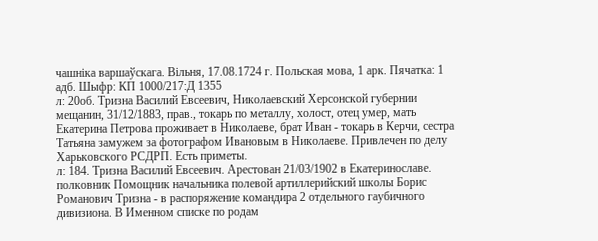чашніка варшаўскага. Вільня, 17.08.1724 г. Польская мова, 1 арк. Пячатка: 1 адб. Шыфр: КП 1000/217:Д 1355
л: 20об. Тризна Василий Евсеевич, Николаевский Херсонской губернии мещанин, 31/12/1883, прав., токарь по металлу, холост, отец умер, мать Екатерина Петрова проживает в Николаеве, брат Иван - токарь в Керчи, сестра Татьяна замужем за фотографом Ивановым в Николаеве. Привлечен по делу Харьковского РСДРП. Есть приметы.
л: 184. Тризна Василий Евсеевич. Арестован 21/03/1902 в Екатеринославе.
полковник Помощник начальника полевой артиллерийский школы Борис Романович Тризна - в распоряжение командира 2 отдельного гаубичного дивизиона. В Именном списке по родам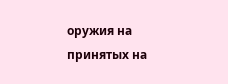оружия на принятых на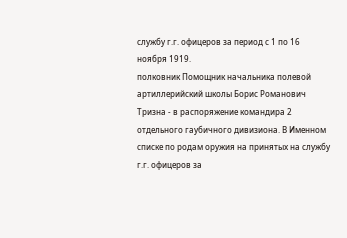службу г.г. офицеров за период с 1 по 16 ноября 1919.
полковник Помощник начальника полевой артиллерийский школы Борис Романович Тризна - в распоряжение командира 2 отдельного гаубичного дивизиона. В Именном списке по родам оружия на принятых на службу г.г. офицеров за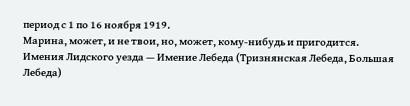период с 1 по 16 ноября 1919.
Марина, может, и не твои, но, может, кому-нибудь и пригодится. Имения Лидского уезда — Имение Лебеда (Тризнянская Лебеда, Большая Лебеда)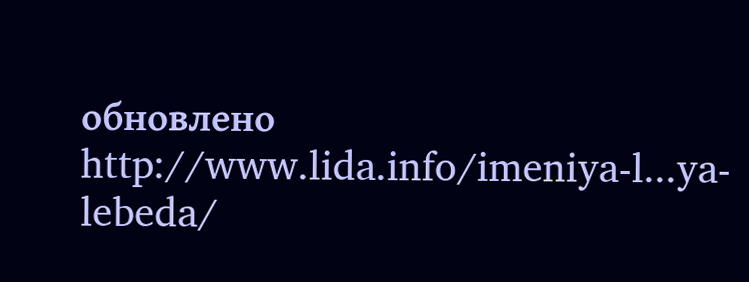обновлено http://www.lida.info/imeniya-l...ya-lebeda/